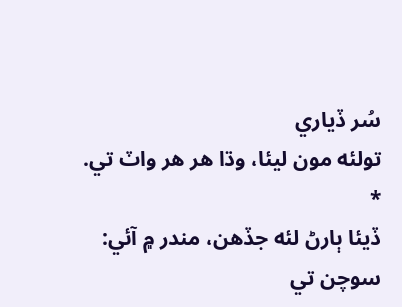سُر ڏياري
تولئه مون ليئا، وڌا هر هر واٽ تي.
*
ڏيئا ٻارڻ لئه جڏهن، مندر ۾ آئي:
سوچن تي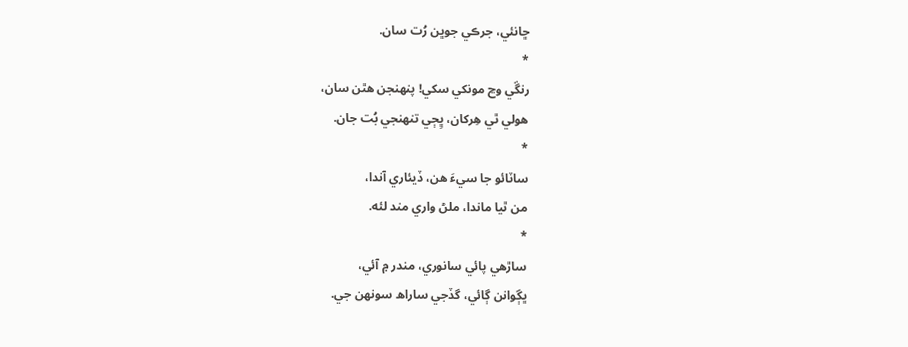ڇانئي، جرڪي جوڀن رُت سان.
*
رنڱي وڃ مونکي سکي! پنهنجن هٿن سان،
هولي ٿي هِرکان، ڀِڄي تنهنجي بُت جان.
*
ساٽائو جا سيءَ هن، ڏيئاري آندا،
من ٿيا ماندا، ملڻ واري مند لئه.
*
ساڙهي پائي سانوري، مندر ۾ آئي،
ڀڳوانن ڳائي، گڏجي ساراھ سونهن جي.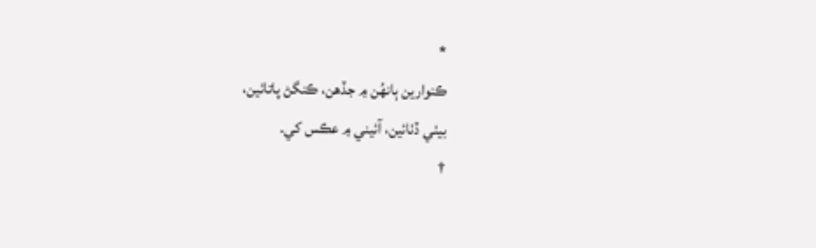*
ڪنوارين ٻانهُن ۾ جڏهن، ڪنگڻ پاتائين،
بيٺي ڏٺائين، آئيني ۾ عڪس کي.
†